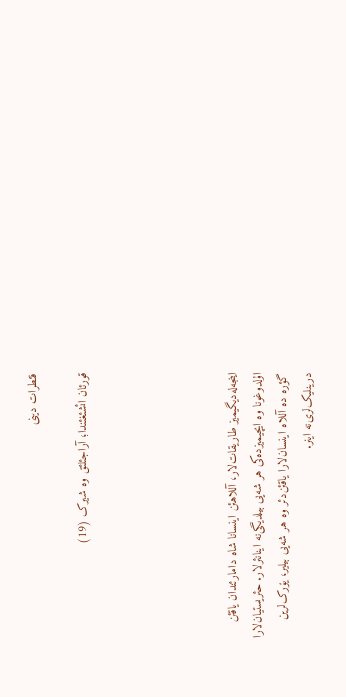فئطرات دینی

قورئان ائشئغئندا؛ آراجئلئق وە شیرک (19)





اینجەلەدیگیمیز طاریقات‌لار، آللاهئن اینسانا شاە دامارئندان یاقئن اۇلدوغونا وە ایچیمیزدەکی هر شەیی بیلدیگی‌نە اینانئرلار. حئریستیان‌لارا گؤرە دە آللاە اینسان‌لارا یاقئن‌دئر وە هر شەیی بیلیر، یۆرک‌لرین درینلیک‌لری‌نە اینر.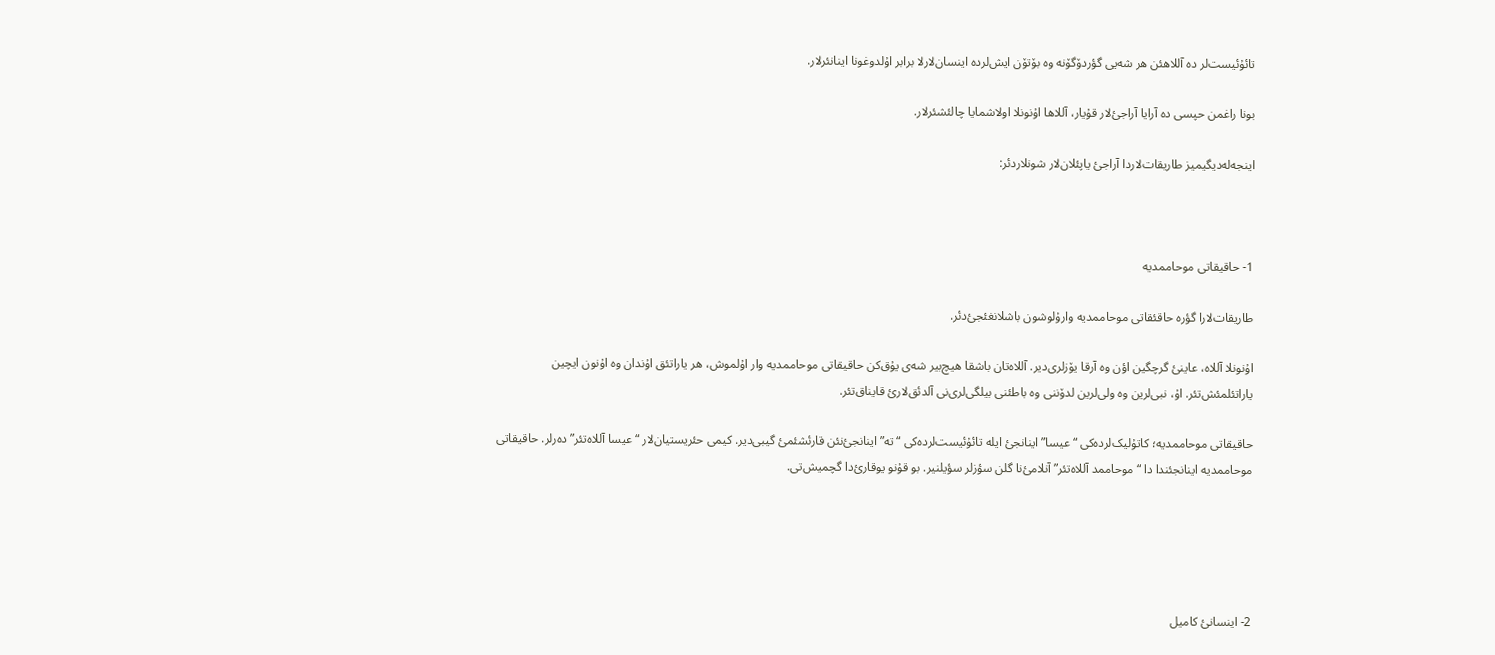تائۇئیست‌لر دە آللاهئن هر شەیی گؤردۆگۆنە وە بۆتۆن ایش‌لردە اینسان‌لارلا برابر اۇلدوغونا اینانئرلار.

بونا راغمن حپسی دە آرایا آراجئ‌لار قۇیار، آللاها اۇنونلا اولاشمایا چالئشئرلار.

اینجەلەدیگیمیز طاریقات‌لاردا آراجئ یاپئلان‌لار شونلاردئر:



1- حاقیقاتی موحاممدیە

طاریقات‌لارا گؤرە حاقئقاتی موحاممدیە وارۇلوشون باشلانغئجئ‌دئر.

اۇنونلا آللاە، عاینئ گرچگین اؤن وە آرقا یۆزلری‌دیر. آللاەتان باشقا هیچ‌بیر شەی یۇق‌کن حاقیقاتی موحاممدیە وار اۇلموش، هر یاراتئق اۇندان وە اۇنون ایچین یاراتئلمئش‌تئر. اۇ، نبی‌لرین وە ولی‌لرین لدۆننی وە باطئنی بیلگی‌لری‌نی آلدئق‌لارئ قایناق‌تئر.

حاقیقاتی موحاممدیە؛ کاتۇلیک‌لردەکی “عیسا” اینانجئ ایلە تائۇئیست‌لردەکی “تە” اینانجئ‌نئن قارئشئمئ گیبی‌دیر. کیمی حئریستیان‌لار “عیسا آللاەتئر” دەرلر. حاقیقاتی موحاممدیە اینانجئندا دا “موحاممد آللاەتئر” آنلامئ‌نا گلن سؤزلر سؤیلنیر. بو قۇنو یوقارئ‌دا گچمیش‌تی.





2- اینسانئ کامیل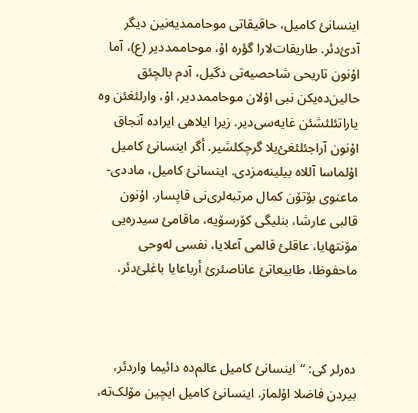اینسانئ کامیل، حاقیقاتی موحاممدیەنین دیگر آدئ‌دئر. طاریقات‌لارا گؤرە اۇ، موحاممددیر (ع)، آما اۇنون تاریحی شاحصیەتی دگیل، آدم بالچئق حالین‌دەیکن نبی اۇلان موحاممددیر. اۇ، وارلئغئن وە یاراتئلئشئن غایەسی‌دیر. زیرا ایلاهی ایرادە آنجاق اۇنون آراجئلئغئ‌یلا گرچکلشیر. أگر اینسانئ کامیل اۇلماسا آللاە بیلینەمزدی. اینسانئ کامیل، ماددی-ماعنوی بۆتۆن کمال مرتبەلری‌نی قاپسار. اۇنون قالبی عارشا، بنلیگی کۆرسۆیە، ماقامئ سیدرەیی مۆنتهایا، عاقلئ قالمی آعلایا، نفسی لەوحی ماحفوظا، طابیعاتئ عاناصئرئ أرباعایا باغلئ‌دئر.



دەرلر کی: “اینسانئ کامیل عالم‌دە دائیما واردئر، بیردن فاضلا اۇلماز. اینسانئ کامیل ایچین مۆلک‌تە،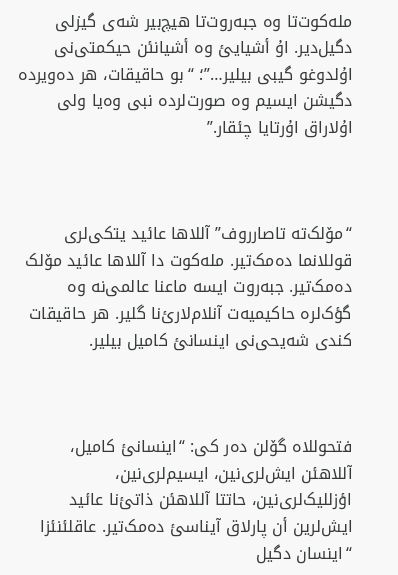ملەکوت‌تا وە جبەروت‌تا هیچ‌بیر شەی گیزلی دگیل‌دیر. اۇ أشیایئ وە أشیانئن حیکمتی‌نی اۇلدوغو گیبی بیلیر…”؛ “بو حاقیقات، هر دەویردە دگیشن ایسیم وە صورت‌لردە نبی وەیا ولی اۇلاراق اۇرتایا چئقار.”



“مۆلک‌تە تاصارروف” آللاها عائید یتکی‌لری قوللانما دەمک‌تیر. ملەکوت دا آللاها عائید مۆلک دەمک‌تیر. جبەروت ایسە ماعنا عالمی‌نە وە گؤک‌لرە حاکیمیەت آنلام‌لارئ‌نا گلیر. هر حاقیقات کندی شەیحی‌نی اینسانئ کامیل بیلیر.



فتحوللاە گۆلن دەر کی: “اینسانئ کامیل، آللاهئن ایش‌لری‌نین، ایسیم‌لری‌نین، اؤزللیک‌لری‌نین، حاتتا آللاهئن ذاتئ‌نا عائید ایش‌لرین أن پارلاق آیناسئ دەمک‌تیر. عاقلئنئزا “اینسان دگیل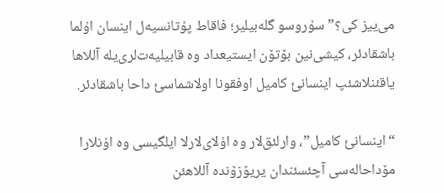می‌ییز کی؟” سۇروسو گلەبیلیر؛ فاقاط پۇتانسیەل اینسان اۇلما باشقادئر، کیشی‌نین بۆتۆن ایستیعداد وە قابیلیەت‌لری‌یلە آللاها یاقئنلاشئپ اینسانئ کامیل اوفقونا اولاشماسئ داحا باشقادئر.

“اینسانئ کامیل”، وارلئق‌لار وە اۇلای‌لارلا ایلگیسی وە اۇنلارا مۆداحالەسی آچئسئندان یریۆزۆندە آللاهئن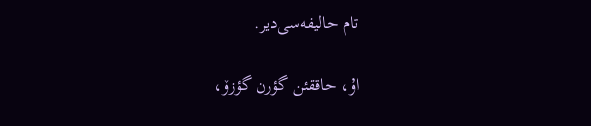تام حالیفەسی‌دیر.

اۇ، حاققئن گؤرن گؤزۆ،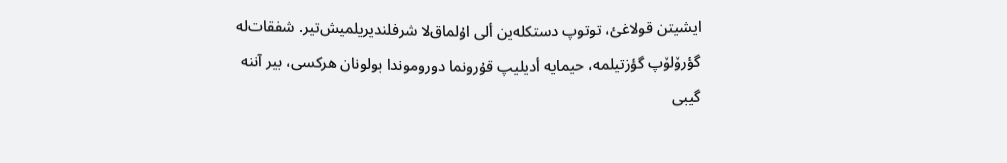ایشیتن قولاغئ، توتوپ دستکلەین ألی اۇلماق‌لا شرفلندیریلمیش‌تیر. شفقات‌لە گؤرۆلۆپ گؤزتیلمە، حیمایە أدیلیپ قۇرونما دوروموندا بولونان هرکسی، بیر آننە گیبی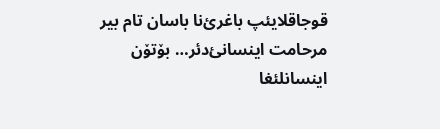قوجاقلایئپ باغرئ‌نا باسان تام بیر مرحامت اینسانئ‌دئر… بۆتۆن اینسانلئغا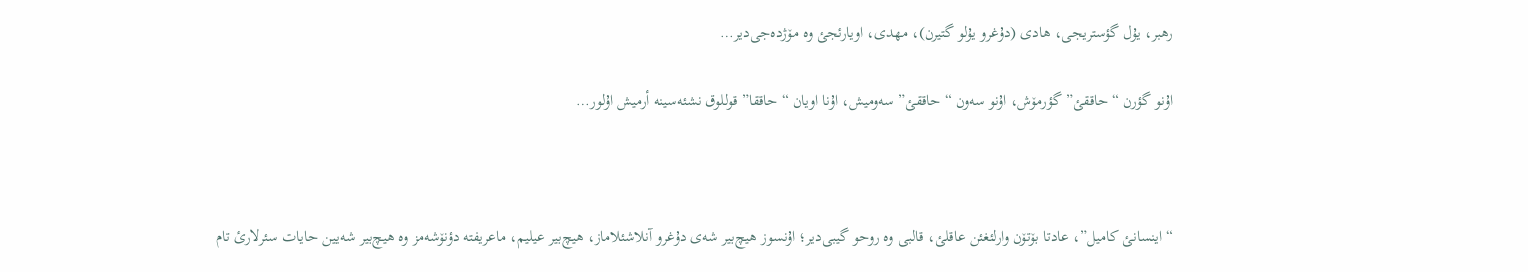رهبر، یۇل گؤستریجی، هادی (دۇغرو یۇلو گتیرن)، مهدی، اویارئجئ وە مۆژدەجی‌دیر…

اۇنو گؤرن “حاققئ” گؤرمۆش، اۇنو سەون “حاققئ” سەومیش، اۇنا اویان “حاققا” قوللوق نشئەسینە أرمیش اۇلور…



“اینسانئ کامیل”، عادتا بۆتۆن وارلئغئن عاقلئ، قالبی وە روحو گیبی‌دیر؛ اۇنسوز هیچ‌بیر شەی دۇغرو آنلاشئلاماز، هیچ‌بیر عیلیم، ماعریفتە دؤنۆشەمز وە هیچ‌بیر شەیین حایات سئرلارئ تام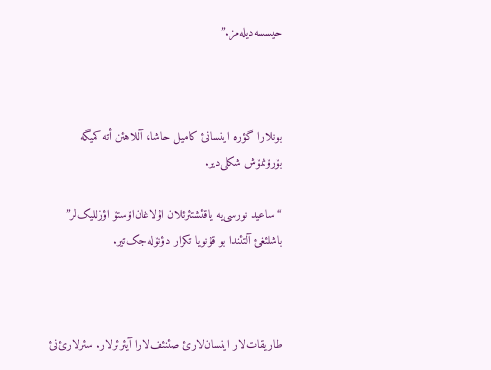حیسسەدیلەمز.”



بونلارا گؤرە اینسانئ کامیل حاشا، آللاهئن أتە کمیگە بۆرۆنمۆش شکلی‌دیر.

“ساعید نورسی‌یە یاقئشتئرئلان اۇلاغان‌اۆستۆ اؤزللیک‌لر” باشلئغئ آلتئندا بو قۇنویا تکرار دؤنۆلەجک‌تیر.



طاریقات‌لار اینسان‌لارئ صئنئف‌لارا آیئرئرلار. سئرلارئ‌نئ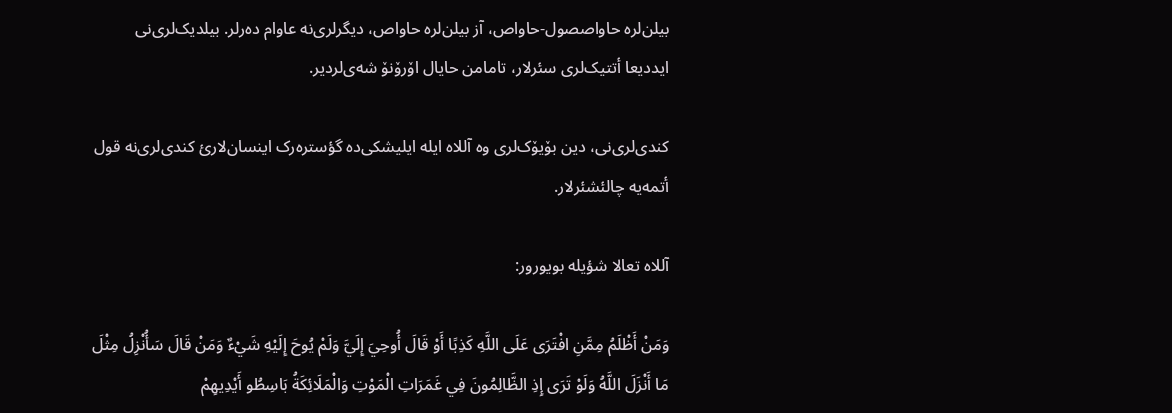بیلن‌لرە حاواصصول-حاواص، آز بیلن‌لرە حاواص، دیگرلری‌نە عاوام دەرلر. بیلدیک‌لری‌نی ایددیعا أتتیک‌لری سئرلار، تامامن حایال اۆرۆنۆ شەی‌لردیر.

کندی‌لری‌نی، دین بۆیۆک‌لری وە آللاە ایلە ایلیشکی‌دە گؤسترەرک اینسان‌لارئ کندی‌لری‌نە قول أتمەیە چالئشئرلار.

آللاە تعالا شؤیلە بویورور:

وَمَنْ أَظْلَمُ مِمَّنِ افْتَرَى عَلَى اللَّهِ كَذِبًا أَوْ قَالَ أُوحِيَ إِلَيَّ وَلَمْ يُوحَ إِلَيْهِ شَيْءٌ وَمَنْ قَالَ سَأُنْزِلُ مِثْلَ مَا أَنْزَلَ اللَّهُ وَلَوْ تَرَى إِذِ الظَّالِمُونَ فِي غَمَرَاتِ الْمَوْتِ وَالْمَلَائِكَةُ بَاسِطُو أَيْدِيهِمْ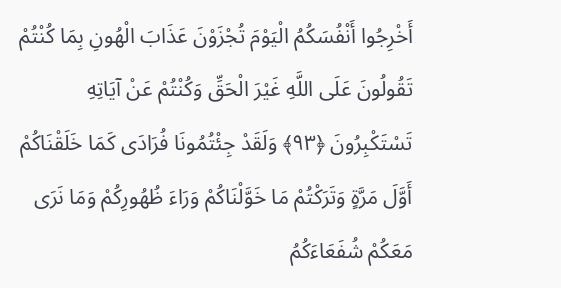أَخْرِجُوا أَنْفُسَكُمُ الْيَوْمَ تُجْزَوْنَ عَذَابَ الْهُونِ بِمَا كُنْتُمْ تَقُولُونَ عَلَى اللَّهِ غَيْرَ الْحَقِّ وَكُنْتُمْ عَنْ آيَاتِهِ تَسْتَكْبِرُونَ ﴿۹۳﴾ وَلَقَدْ جِئْتُمُونَا فُرَادَى كَمَا خَلَقْنَاكُمْ أَوَّلَ مَرَّةٍ وَتَرَكْتُمْ مَا خَوَّلْنَاكُمْ وَرَاءَ ظُهُورِكُمْ وَمَا نَرَى مَعَكُمْ شُفَعَاءَكُمُ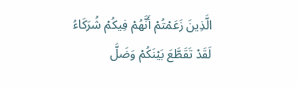الَّذِينَ زَعَمْتُمْ أَنَّهُمْ فِيكُمْ شُرَكَاءُ لَقَدْ تَقَطَّعَ بَيْنَكُمْ وَضَلَّ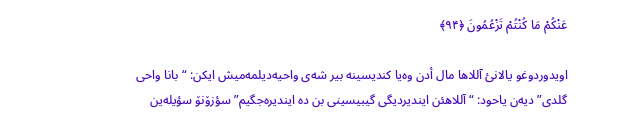عَنْكُمْ مَا كُنْتُمْ تَزْعُمُونَ ﴿۹۴﴾

اویدوردوغو یالانئ آللاها مال أدن وەیا کندیسینە بیر شەی واحیەدیلمەمیش ایکن: “بانا واحی گلدی” دیەن یاحود: “آللاهئن ایندیردیگی گیبیسینی بن دە ایندیرەجگیم” سؤزۆنۆ سؤیلەین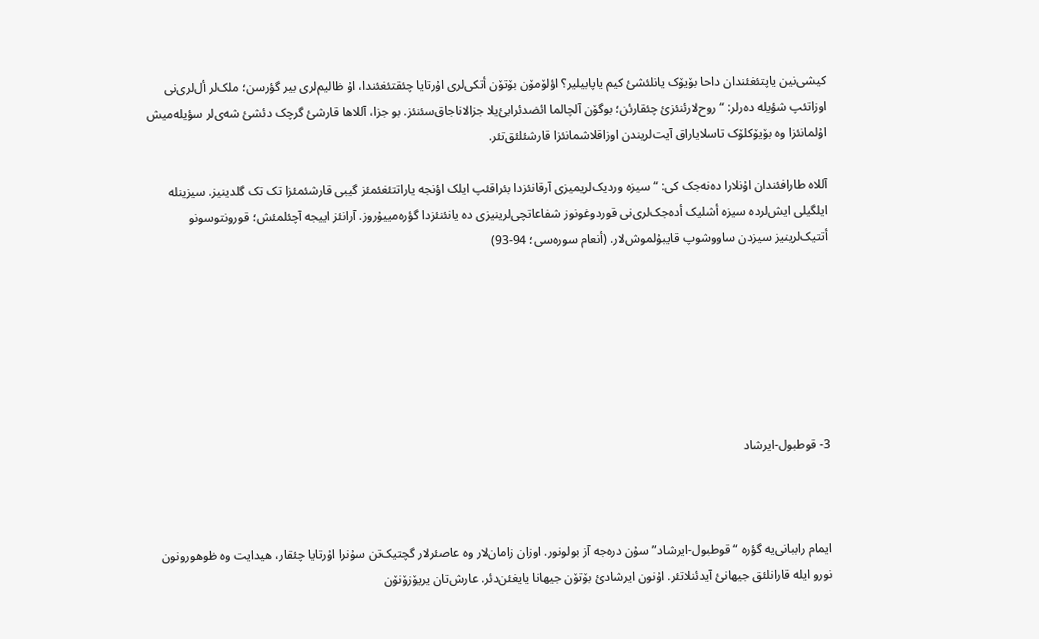کیشی‌نین یاپتئغئندان داحا بۆیۆک یانلئشئ کیم یاپابیلیر؟ اؤلۆمۆن بۆتۆن أتکی‌لری اۇرتایا چئقتئغئندا، اۇ ظالیم‌لری بیر گؤرسن؛ ملک‌لر أل‌لری‌نی اوزاتئپ شؤیلە دەرلر: “روح‌لارئنئزئ چئقارئن؛ بوگۆن آلچالما ائضدئرابئ‌یلا جزالاناجاق‌سئنئز. بو جزا، آللاها قارشئ گرچک دئشئ شەی‌لر سؤیلەمیش اۇلمانئزا وە بۆیۆکلۆک تاسلایاراق آیت‌لریندن اوزاقلاشمانئزا قارشئلئق‌تئر.

آللاە طارافئندان اۇنلارا دەنەجک کی: “سیزە وردیک‌لریمیزی آرقانئزدا بئراقئپ ایلک اؤنجە یاراتتئغئمئز گیبی قارشئمئزا تک تک گلدینیز. سیزینلە ایلگیلی ایش‌لردە سیزە أشلیک أدەجک‌لری‌نی قوردوغونوز شفاعاتچی‌لرینیزی دە یانئنئزدا گؤرەمییۇروز. آرانئز اییجە آچئلمئش؛ قورونتوسونو أتتیک‌لرینیز سیزدن ساووشوپ قایبۇلموش‌لار. (أنعام سورەسی؛ 94-93)







3- قوطبول-ایرشاد



ایمام راببانی‌یە گؤرە “قوطبول-ایرشاد” سۇن درەجە آز بولونور. اوزان زامان‌لار وە عاصئرلار گچتیک‌تن سۇنرا اۇرتایا چئقار، هیدایت وە ظوهورونون نورو ایلە قارانلئق جیهانئ آیدئنلاتئر. اۇنون ایرشادئ بۆتۆن جیهانا یایغئن‌دئر. عارش‌تان یریۆزۆنۆن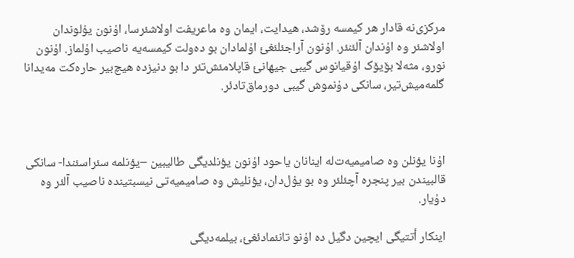مرکزی‌نە قادار هر کیمسە رۆشد، هیدایت، ایمان وە ماعریفت اولاشئرسا، اۇنون یۇلوندان اولاشئر وە اۇندان آلئنئر. اۇنون آراجئلئغئ اۇلمادان بو دەولت کیمسەیە ناصیب اۇلماز. اۇنون نورو، مثەلا بۆیۆک اۇقیانوس گیبی جیهانئ قاپلامئش‌تئر دا بو دنیزدە هیچ‌بیر حارەکت مەیدانا گلمەمیش‌تیر، سانکی دۇنموش گیبی دورماق‌تادئر.



اۇنا یؤنلن وە صامیمیەت‌لە اینانان یاحود اۇنون یؤنلدیگی طالیبین –یؤنلمە سئراسئندا- سانکی قالبیندن بیر پنجرە آچئلئر وە بو یۇل‌دان، یؤنلیش وە صامیمیەتی نیسبتیندە ناصیب آلئر وە دۇیار.

اینکار أتتیگی ایچین دگیل دە اۇنو تانئمادئغئ، بیلمەدیگی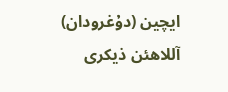ایچین (دۇغرودان) آللاهئن ذیکری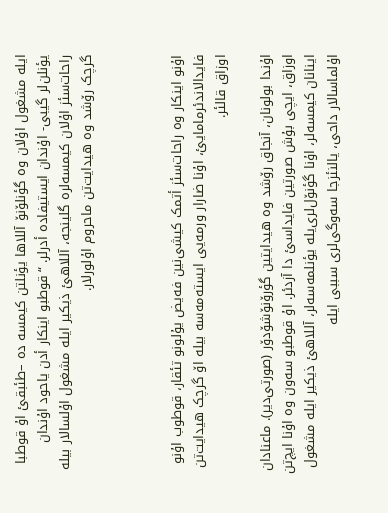ایلە مشغول اۇلان وە گؤنلۆنۆ آللاها یؤنلتن کیمسە دە –طئبقئ اۇ قوطبا یؤنلن‌لر گیبی- اۇندان ایستیفادە أدرلر. “قوطبو اینکار أدن یاحود اۇندان راحات‌سئز اۇلان کیمسەلرە گلینجە، آللاهئ ذیکیر ایلە مشغول اۇلسالار بیلە گرچک رۆشد وە هیدایت‌تن ماحروم اۇلورلار.



اۇنو اینکار وە راحات‌سئز أتمک کیشی‌نین فەیض یۇلونو تئقار، قوطوب اۇنو فایدالاندئرمامایئ، اۇنا ضارار ورمەیی ایستەمەسە بیلە اۆ گرچک هیدایت‌تن اوزاق قالئر.

اۇندا بولونان، آنجاق رۆشد وە هیدایتین گؤرۆنۆشۆدۆر (صورتی‌دیر). ماعنادان اوزاق، ایچی بۇش صورتین فایداسئ دا آزدئر. اۇ قوطبو سەون وە اۇنا ایچ‌تن اینانان کیمسەلر، اۇنا گؤنۆل‌لری‌یلە یؤنلمەسەلر، آللاهئ ذیکیر ایلە مشغول اۇلماسالار داحی، یالنئزجا سەوگی‌لری سببی ایلە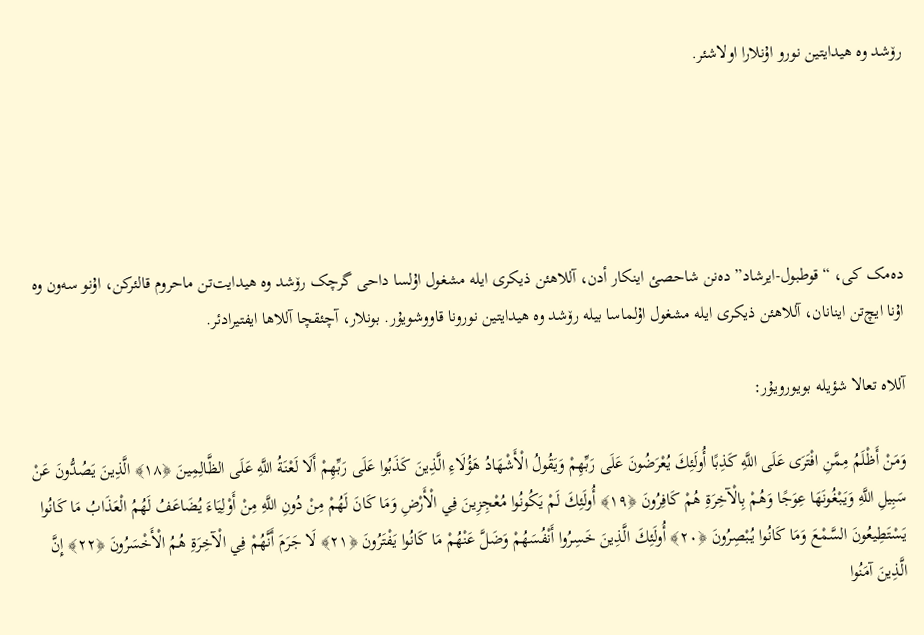رۆشد وە هیدایتین نورو اۇنلارا اولاشئر.





دەمک کی، “قوطبول-ایرشاد” دەنن شاحصئ اینکار أدن، آللاهئن ذیکری ایلە مشغول اۇلسا داحی گرچک رۆشد وە هیدایت‌تن ماحروم قالئرکن، اۇنو سەون وە اۇنا ایچ‌تن اینانان، آللاهئن ذیکری ایلە مشغول اۇلماسا بیلە رۆشد وە هیدایتین نورونا قاووشویۇر. بونلار، آچئقچا آللاها ایفتیرادئر.

آللاە تعالا شؤیلە بویورویۇر:

وَمَنْ أَظْلَمُ مِمَّنِ افْتَرَى عَلَى اللَّهِ كَذِبًا أُولَئِكَ يُعْرَضُونَ عَلَى رَبِّهِمْ وَيَقُولُ الْأَشْهَادُ هَؤُلَاءِ الَّذِينَ كَذَبُوا عَلَى رَبِّهِمْ أَلَا لَعْنَةُ اللَّهِ عَلَى الظَّالِمِينَ ﴿۱۸﴾ الَّذِينَ يَصُدُّونَ عَنْ سَبِيلِ اللَّهِ وَيَبْغُونَهَا عِوَجًا وَهُمْ بِالْآخِرَةِ هُمْ كَافِرُونَ ﴿۱۹﴾ أُولَئِكَ لَمْ يَكُونُوا مُعْجِزِينَ فِي الْأَرْضِ وَمَا كَانَ لَهُمْ مِنْ دُونِ اللَّهِ مِنْ أَوْلِيَاءَ يُضَاعَفُ لَهُمُ الْعَذَابُ مَا كَانُوا يَسْتَطِيعُونَ السَّمْعَ وَمَا كَانُوا يُبْصِرُونَ ﴿۲۰﴾ أُولَئِكَ الَّذِينَ خَسِرُوا أَنْفُسَهُمْ وَضَلَّ عَنْهُمْ مَا كَانُوا يَفْتَرُونَ ﴿۲۱﴾ لَا جَرَمَ أَنَّهُمْ فِي الْآخِرَةِ هُمُ الْأَخْسَرُونَ ﴿۲۲﴾ إِنَّ الَّذِينَ آمَنُوا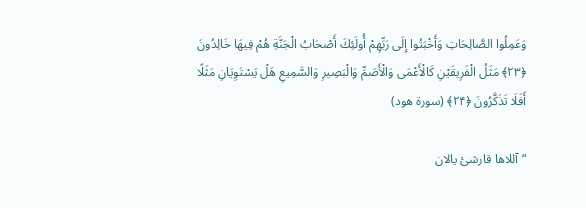وَعَمِلُوا الصَّالِحَاتِ وَأَخْبَتُوا إِلَى رَبِّهِمْ أُولَئِكَ أَصْحَابُ الْجَنَّةِ هُمْ فِيهَا خَالِدُونَ ﴿۲۳﴾ مَثَلُ الْفَرِيقَيْنِ كَالْأَعْمَى وَالْأَصَمِّ وَالْبَصِيرِ وَالسَّمِيعِ هَلْ يَسْتَوِيَانِ مَثَلًا أَفَلَا تَذَكَّرُونَ ﴿۲۴﴾ (سورة هود)

“آللاها قارشئ یالان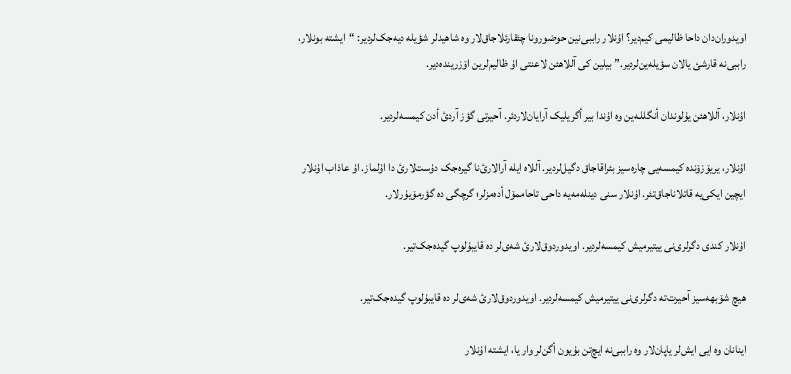اویدوران‌دان داحا ظالیمی کیم‌دیر؟ اۇنلار راببی‌نین حوضورونا چئقارئلاجاق‌لار وە شاهیدلر شؤیلە دیەجک‌لردیر: “ایشتە بونلار، راببی‌نە قارشئ یالان سؤیلەین‌لردیر.” بیلین کی آللاهئن لاعنتی اۇ ظالیم‌لرین اۆزریندەدیر.

اۇنلار، آللاهئن یۇلوندان أنگللـەین وە اۇندا بیر أگریلیک آرایان‌لاردئر. آحیرتی گؤز آردئ أدن کیمسەلردیر.

اۇنلار، یریۆزۆندە کیمسەیی چارەسیز بئراقاجاق دگیل‌لردیر. آللاە ایلە آرالارئ‌نا گیرەجک دۇست‌لارئ دا اۇلماز. اۇ عاذاب اۇنلار ایچین ایکی‌یە قاتلاناجاق‌تئر. اۇنلار سنی دینلەمەیە داحی تاحاممۆل أدەمزلر؛ گرچگی دە گؤرمۆیۇرلار.

اۇنلار کندی دگرلری‌نی ییتیرمیش کیمسەلردیر. اویدوردوق‌لارئ شەی‌لر دە قایبۇلوپ گیدەجک‌تیر.

هیچ شۆبهەسیز آحیرت‌تە دگرلری‌نی ییتیرمیش کیمسەلردیر. اویدوردوق‌لارئ شەی‌لر دە قایبۇلوپ گیدەجک‌تیر.

اینانان وە ایی ایش‌لر یاپان‌لار وە راببی‌نە ایچ‌تن بۇیون أگن‌لر وار یا، ایشتە اۇنلار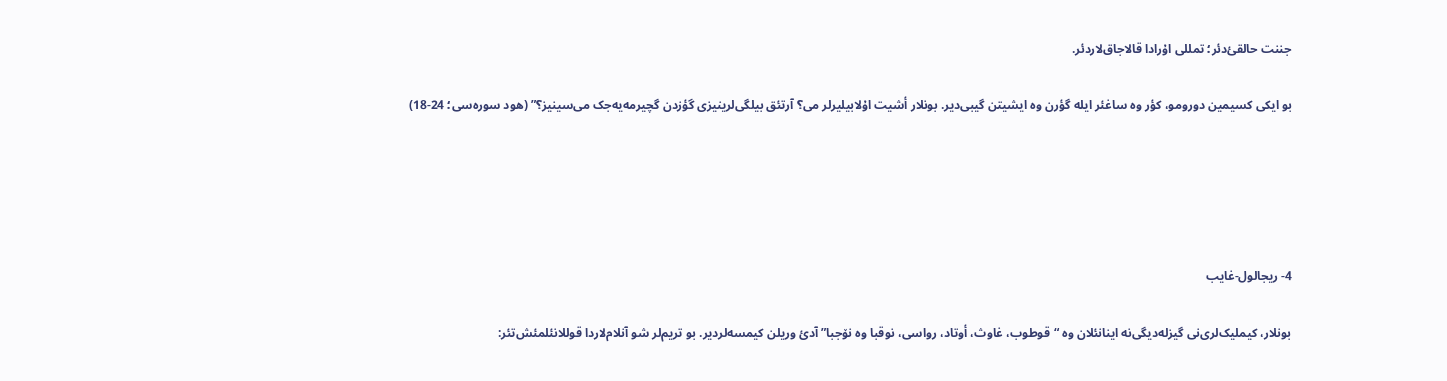جننت حالقئ‌دئر؛ تمللی اۇرادا قالاجاق‌لاردئر.

بو ایکی کسیمین دورومو، کؤر وە ساغئر ایلە گؤرن وە ایشیتن گیبی‌دیر. بونلار أشیت اۇلابیلیرلر می؟ آرتئق بیلگی‌لرینیزی گؤزدن گچیرمەیەجک می‌سینیز؟” (هود سورەسی؛ 24-18)





4- ریجالول-غایب

بونلار، کیملیک‌لری‌نی گیزلەدیگی‌نە اینانئلان وە “قوطوب، غاوث، أوتاد، رواسی، نوقبا وە نۆجبا” آدئ وریلن کیمسەلردیر. بو تریم‌لر شو آنلام‌لاردا قوللانئلمئش‌تئر: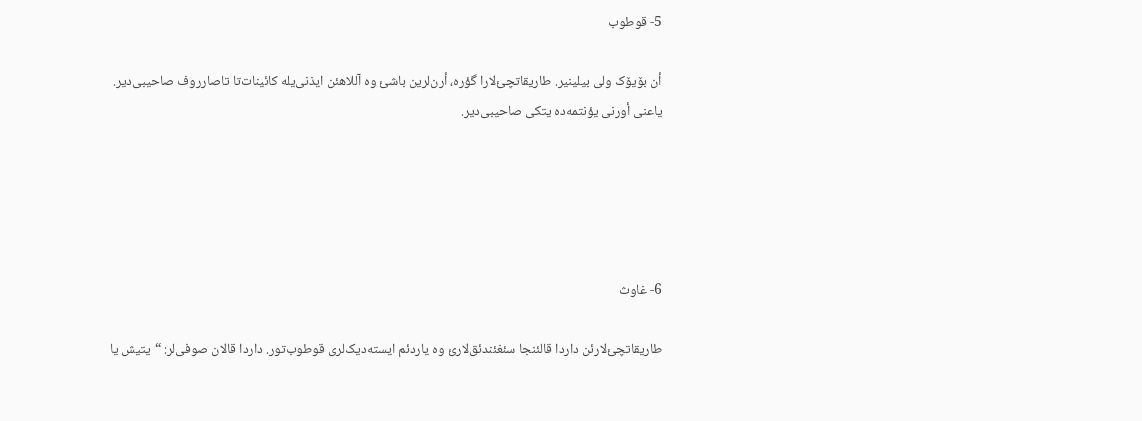5- قوطوب

أن بۆیۆک ولی بیلینیر. طاریقاتچئ‌لارا گؤرە، أرن‌لرین باشئ وە آللاهئن ایذنی‌یلە کائینات‌تا تاصارروف صاحیبی‌دیر. یاعنی أورنی یؤنتمەدە یتکی صاحیبی‌دیر.





6- غاوث

طاریقاتچئ‌لارئن داردا قالئنجا سئغئندئق‌لارئ وە یاردئم ایستەدیک‌لری قوطوب‌تور. داردا قالان صوفی‌لر: “یتیش یا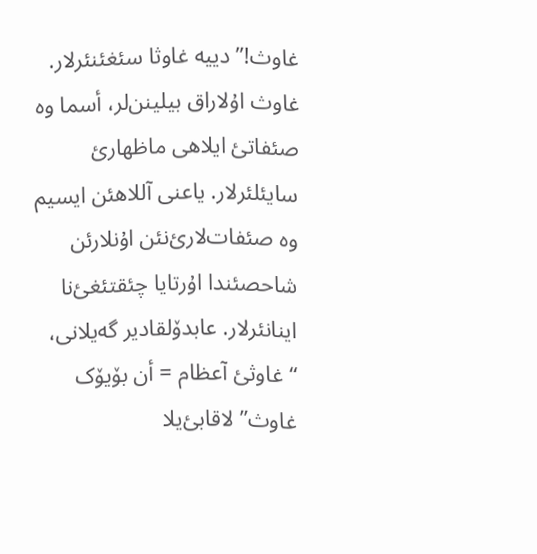غاوث!” دییە غاوثا سئغئنئرلار. غاوث اۇلاراق بیلینن‌لر، أسما وە صئفاتئ ایلاهی ماظهارئ سایئلئرلار. یاعنی آللاهئن ایسیم وە صئفات‌لارئ‌نئن اۇنلارئن شاحصئندا اۇرتایا چئقتئغئ‌نا اینانئرلار. عابدۆلقادیر گەیلانی، “غاوثئ آعظام = أن بۆیۆک غاوث” لاقابئ‌یلا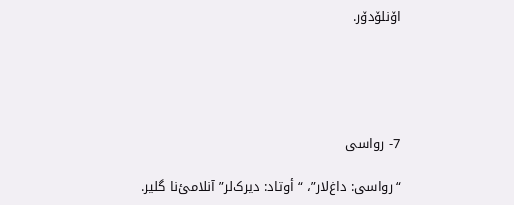اۆنلۆدۆر.





7- رواسی

“رواسی: داغ‌لار”، “أوتاد: دیرک‌لر” آنلامئ‌نا گلیر.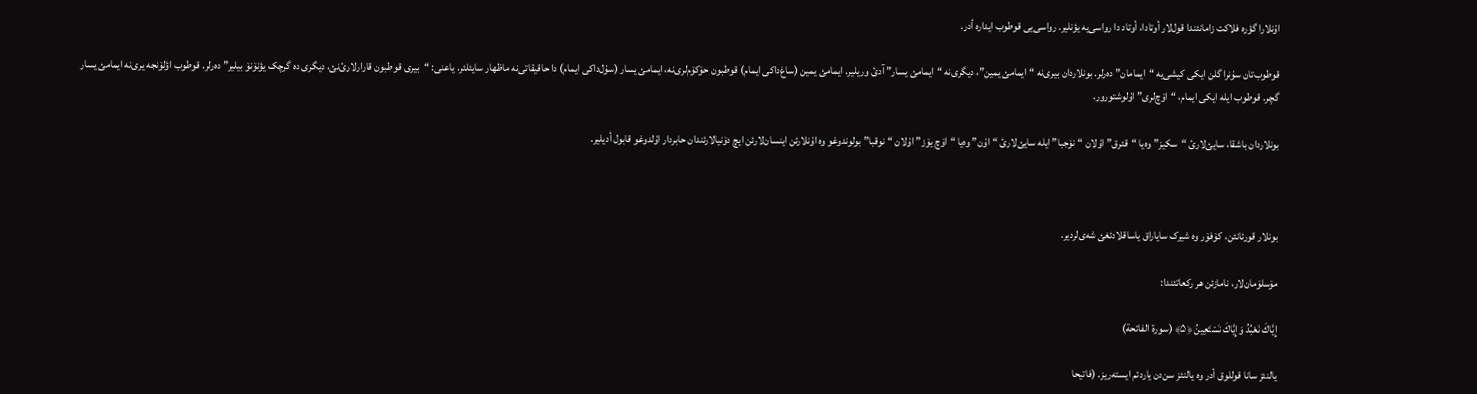اۇنلارا گؤرە فلاکت زامانئندا قول‌لار أوتادا، أوتاد دا رواسی‌یە یؤنلیر. رواسی‌یی قوطوب ایدارە أدر.

قوطوب‌تان سۇنرا گلن ایکی کیشی‌یە “ایمامان” دەرلر. بونلاردان بیری‌نە “ایمامئ یمین”، دیگری‌نە “ایمامئ یسار” آدئ وریلیر. ایمامئ یمین (ساغ‌داکی ایمام) قوطبون حۆکۆم‌لری‌نە، ایمامئ یسار (سۇل‌داکی ایمام) دا حاقیقاتی‌نە ماظهار سایئلئر. یاعنی: “بیری قوطبون قارارلارئ‌نئ، دیگری دە گرچک یؤنۆنۆ بیلیر” دەرلر. قوطوب اؤلۆنجە یری‌نە ایمامئ یسار گچر. قوطوب ایلە ایکی ایمام، “اۆچ‌لری” اۇلوشتورور.

بونلاردان باشقا، سایئ‌لارئ “سکیز” وەیا “قئرق” اۇلان “نۆجبا” ایلە سایئ‌لارئ “اۇن” وەیا “اۆچ یۆز” اۇلان “نوقبا” بولوندوغو وە اۇنلارئن اینسان‌لارئن ایچ دۆنیالارئندان حابردار اۇلدوغو قابول أدیلیر.



بونلار قورئانئن، کۆفۆر وە شیرک سایاراق یاساقلادئغئ شەی‌لردیر.

مۆسلۆمان‌لار، نامازئن هر رکعاتئندا:

إِيَّاكَ نَعْبُدُ وَإِيَّاكَ نَسْتَعِينُ ﴿۵﴾ (سورة الفاتحة)

یالنئز سانا قوللوق أدر وە یالنئز سن‌دن یاردئم ایستەریز. (فاتیحا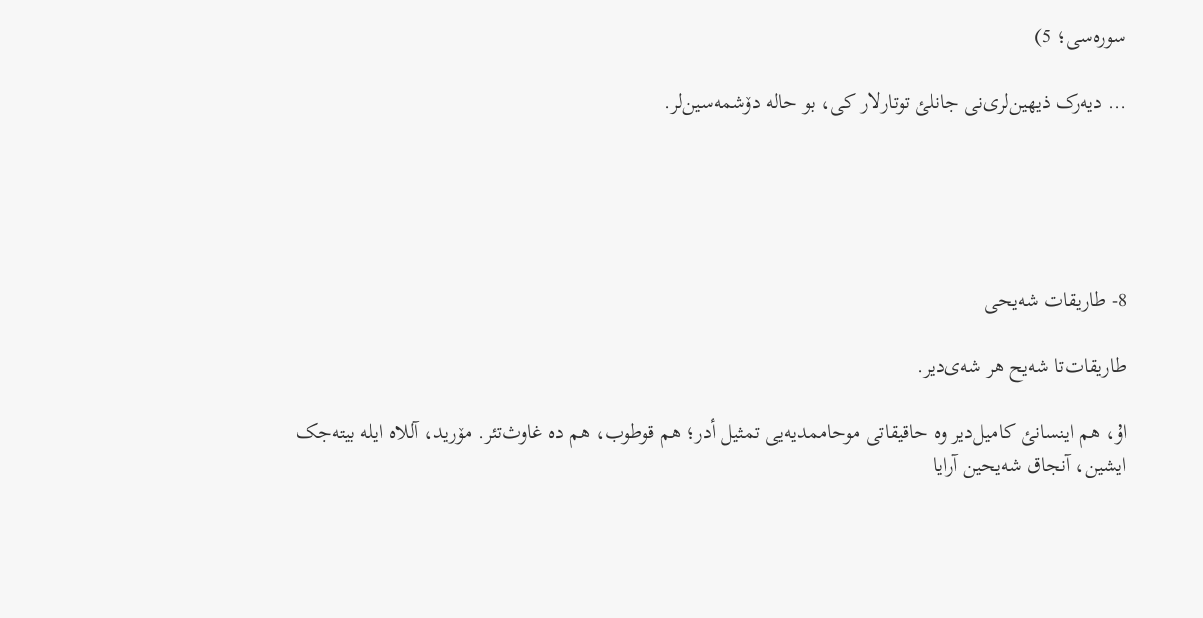سورەسی؛ 5)

… دیەرک ذیهین‌لری‌نی جانلئ توتارلار کی، بو حالە دۆشمەسین‌لر.





8- طاریقات شەیحی

طاریقات‌تا شەیح هر شەی‌دیر.

اۇ، هم اینسانئ کامیل‌دیر وە حاقیقاتی موحاممدیەیی تمثیل أدر؛ هم قوطوب، هم دە غاوث‌تئر. مۆرید، آللاە ایلە بیتەجک ایشین، آنجاق شەیحین آرایا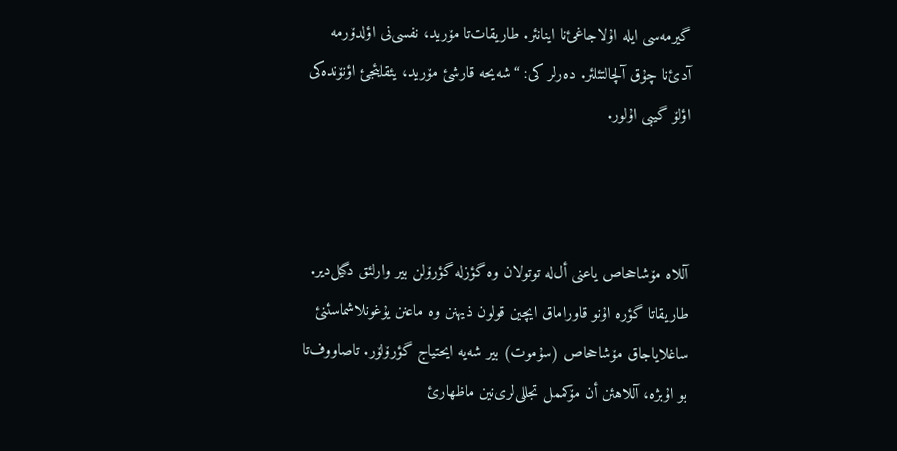گیرمەسی ایلە اۇلاجاغئ‌نا اینانئر. طاریقات‌تا مۆرید، نفسی‌نی اؤلدۆرمە آدئ‌نا چۇق آلچالتئلئر. دەرلر کی: “شەیحە قارشئ مۆرید، یئقایئجئ اؤنۆندەکی اؤلۆ گیبی اۇلور.



آللاە مۆشاححاص یاعنی أل‌لە توتولان وە گؤزلە گؤرۆلن بیر وارلئق دگیل‌دیر. طاریقاتا گؤرە اۇنو قاوراماق ایچین قولون ذیهنن وە ماعنن یۇغونلاشماسئنئ ساغلایاجاق مۆشاححاص (سۇموت) بیر شەیە ایحتیاج گؤرۆلۆر. تاصاووف‌تا بو اۇبژە، آللاهئن أن مۆکممل تجللی‌لری‌نین ماظهارئ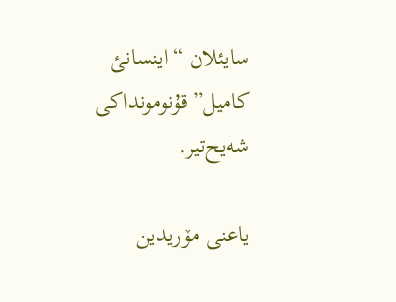سایئلان “اینسانئ کامیل” قۇنومونداکی شەیح‌تیر.

یاعنی مۆریدین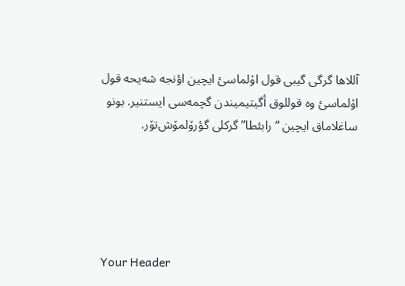آللاها گرگی گیبی قول اۇلماسئ ایچین اؤنجە شەیحە قول اۇلماسئ وە قوللوق أگیتیمیندن گچمەسی ایستنیر. بونو ساغلاماق ایچین “رابئطا” گرکلی گؤرۆلمۆش‌تۆر.





Your Header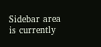Sidebar area is currently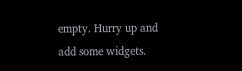empty. Hurry up and add some widgets.